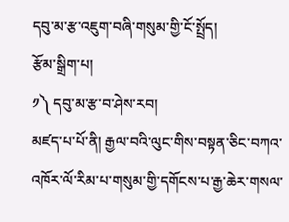དབུ་མ་རྩ་འཇུག་བཞི་གསུམ་གྱི་ངོ་སྤྲོད།
རྩོམ་སྒྲིག་པ།
༡༽ དབུ་མ་རྩ་བ་ཤེས་རབ།
མཛད་པ་པོ་ནི། རྒྱལ་བའི་ལུང་གིས་བསྟན་ཅིང་བཀའ་འཁོར་ལོ་རིམ་པ་གསུམ་གྱི་དགོངས་པ་རྒྱ་ཆེར་གསལ་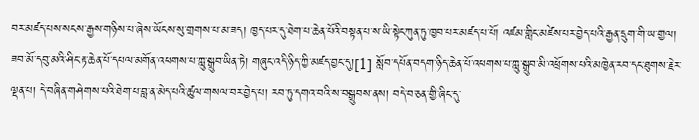བར་མཛད་པས་སངས་རྒྱས་གཉིས་པ་ཞེས་ཡོངས་སུ་གྲགས་པ་མ་ཟད། ཁྱད་པར་དུ་ཐེག་པ་ཆེན་པོའི་བསྟན་པ་ས་ཡི་སྟེང་ཀུན་ཏུ་ཁྱབ་པར་མཛད་པ་པོ། འཛམ་གླིང་མཛེས་པར་བྱེད་པའི་རྒྱན་དྲུག་གི་ཡ་གྱལ། ཟབ་མོ་དབུ་མའི་ཤིང་རྟ་ཆེན་པོ་དཔལ་མགོན་འཕགས་པ་ཀླུ་སྒྲུབ་ཡིན་ཏེ། གཞུང་འདི་ཉིད་ཀྱི་མཛད་བྱང་དུ།[1] སློབ་དཔོན་བདག་ཉིད་ཆེན་པོ་འཕགས་པ་ཀླུ་སྒྲུབ་མི་འཕྲོགས་པའི་མཁྱེན་རབ་དང་ཐུགས་རྗེར་ལྡན་པ། དེ་བཞིན་གཤེགས་པའི་ཐེག་པ་བླ་ན་མེད་པའི་ཚུལ་གསལ་བར་བྱེད་པ། རབ་ཏུ་དགའ་བའི་ས་བསྒྲུབས་ནས། བདེ་བ་ཅན་གྱི་ཞིང་དུ་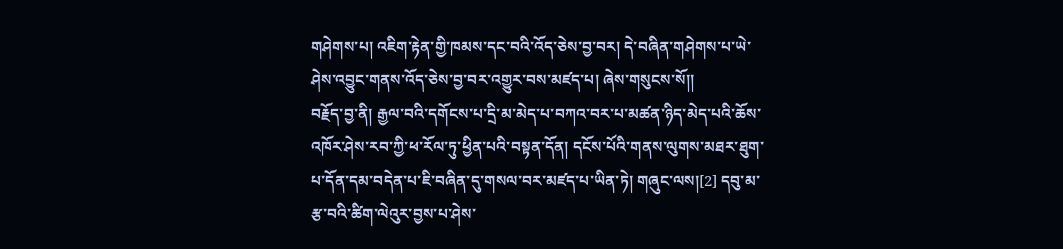གཤེགས་པ། འཇིག་རྟེན་གྱི་ཁམས་དང་བའི་འོད་ཅེས་བྱ་བར། དེ་བཞིན་གཤེགས་པ་ཡེ་ཤེས་འབྱུང་གནས་འོད་ཅེས་བྱ་བར་འགྱུར་བས་མཛད་པ། ཞེས་གསུངས་སོ།།
བརྗོད་བྱ་ནི། རྒྱལ་བའི་དགོངས་པ་དྲི་མ་མེད་པ་བཀའ་བར་པ་མཚན་ཉིད་མེད་པའི་ཆོས་འཁོར་ཤེས་རབ་ཀྱི་ཕ་རོལ་ཏུ་ཕྱིན་པའི་བསྟན་དོན། དངོས་པོའི་གནས་ལུགས་མཐར་ཐུག་པ་དོན་དམ་བདེན་པ་ཇི་བཞིན་དུ་གསལ་བར་མཛད་པ་ཡིན་ཏེ། གཞུང་ལས།[2] དབུ་མ་རྩ་བའི་ཚིག་ལེའུར་བྱས་པ་ཤེས་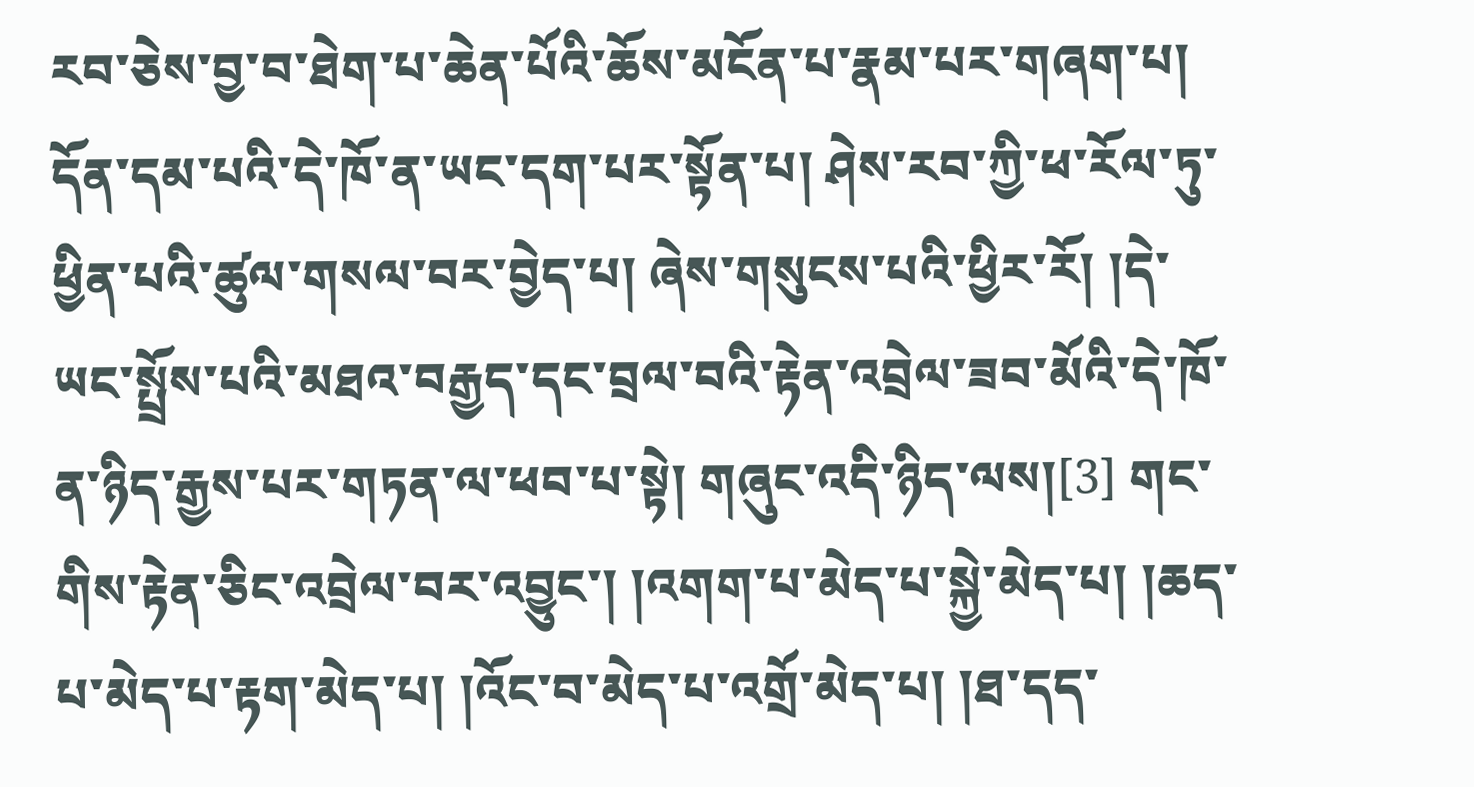རབ་ཅེས་བྱ་བ་ཐེག་པ་ཆེན་པོའི་ཆོས་མངོན་པ་རྣམ་པར་གཞག་པ། དོན་དམ་པའི་དེ་ཁོ་ན་ཡང་དག་པར་སྟོན་པ། ཤེས་རབ་ཀྱི་ཕ་རོལ་ཏུ་ཕྱིན་པའི་ཚུལ་གསལ་བར་བྱེད་པ། ཞེས་གསུངས་པའི་ཕྱིར་རོ། །དེ་ཡང་སྤྲོས་པའི་མཐའ་བརྒྱད་དང་བྲལ་བའི་རྟེན་འབྲེལ་ཟབ་མོའི་དེ་ཁོ་ན་ཉིད་རྒྱས་པར་གཏན་ལ་ཕབ་པ་སྟེ། གཞུང་འདི་ཉིད་ལས།[3] གང་གིས་རྟེན་ཅིང་འབྲེལ་བར་འབྱུང་། །འགག་པ་མེད་པ་སྐྱེ་མེད་པ། །ཆད་པ་མེད་པ་རྟག་མེད་པ། །འོང་བ་མེད་པ་འགྲོ་མེད་པ། །ཐ་དད་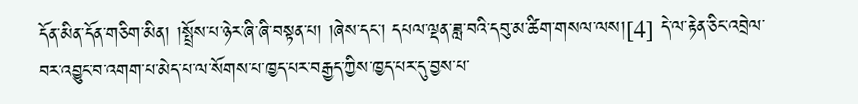དོན་མིན་དོན་གཅིག་མིན། །སྤྲོས་པ་ཉེར་ཞི་ཞི་བསྟན་པ། །ཞེས་དང་། དཔལ་ལྡན་ཟླ་བའི་དབུ་མ་ཚིག་གསལ་ལས།[4] དེ་ལ་རྟེན་ཅིང་འབྲེལ་བར་འབྱུང་བ་འགག་པ་མེད་པ་ལ་སོགས་པ་ཁྱད་པར་བརྒྱད་ཀྱིས་ཁྱད་པར་དུ་བྱས་པ་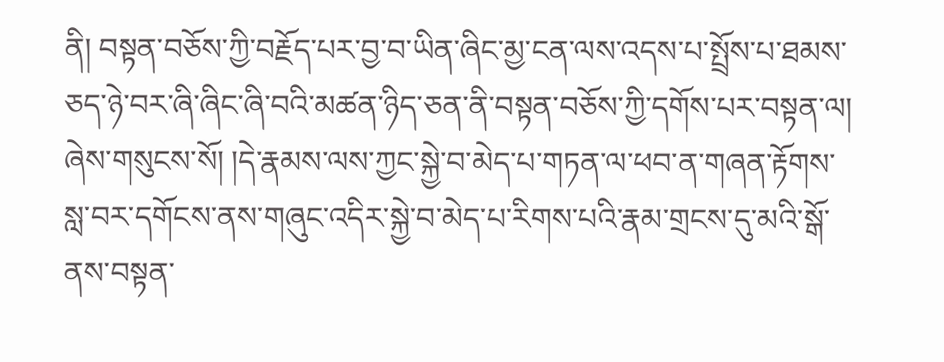ནི། བསྟན་བཅོས་ཀྱི་བརྗོད་པར་བྱ་བ་ཡིན་ཞིང་མྱ་ངན་ལས་འདས་པ་སྤྲོས་པ་ཐམས་ཅད་ཉེ་བར་ཞི་ཞིང་ཞི་བའི་མཚན་ཉིད་ཅན་ནི་བསྟན་བཅོས་ཀྱི་དགོས་པར་བསྟན་ལ། ཞེས་གསུངས་སོ། །དེ་རྣམས་ལས་ཀྱང་སྐྱེ་བ་མེད་པ་གཏན་ལ་ཕབ་ན་གཞན་རྟོགས་སླ་བར་དགོངས་ནས་གཞུང་འདིར་སྐྱེ་བ་མེད་པ་རིགས་པའི་རྣམ་གྲངས་དུ་མའི་སྒོ་ནས་བསྟན་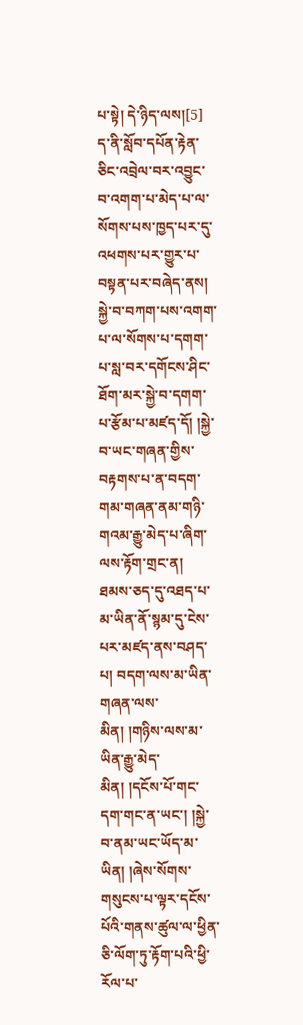པ་སྟེ། དེ་ཉིད་ལས།[5] ད་ནི་སློབ་དཔོན་རྟེན་ཅིང་འབྲེལ་བར་འབྱུང་བ་འགག་པ་མེད་པ་ལ་སོགས་པས་ཁྱད་པར་དུ་འཕགས་པར་གྱུར་པ་བསྟན་པར་བཞེད་ནས། སྐྱེ་བ་བཀག་པས་འགག་པ་ལ་སོགས་པ་དགག་པ་སླ་བར་དགོངས་ཤིང་ཐོག་མར་སྐྱེ་བ་དགག་པ་རྩོམ་པ་མཛད་དོ། །སྐྱེ་བ་ཡང་གཞན་གྱིས་བརྟགས་པ་ན་བདག་གམ་གཞན་ནམ་གཉི་གའམ་རྒྱུ་མེད་པ་ཞིག་ལས་རྟོག་གྲང་ན། ཐམས་ཅད་དུ་འཐད་པ་མ་ཡིན་ནོ་སྙམ་དུ་ངེས་པར་མཛད་ནས་བཤད་པ། བདག་ལས་མ་ཡིན་གཞན་ལས་མིན། །གཉིས་ལས་མ་ཡིན་རྒྱུ་མེད་མིན། །དངོས་པོ་གང་དག་གང་ན་ཡང་། །སྐྱེ་བ་ནམ་ཡང་ཡོད་མ་ཡིན། །ཞེས་སོགས་གསུངས་པ་ལྟར་དངོས་པོའི་གནས་ཚུལ་ལ་ཕྱིན་ཅི་ལོག་ཏུ་རྟོག་པའི་ཕྱི་རོལ་པ་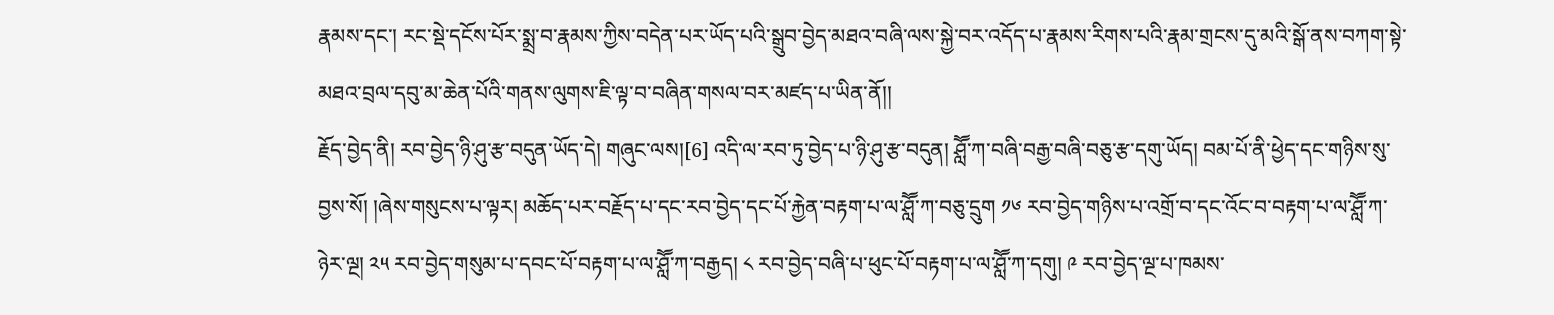རྣམས་དང་། རང་སྡེ་དངོས་པོར་སྨྲ་བ་རྣམས་ཀྱིས་བདེན་པར་ཡོད་པའི་སྒྲུབ་བྱེད་མཐའ་བཞི་ལས་སྐྱེ་བར་འདོད་པ་རྣམས་རིགས་པའི་རྣམ་གྲངས་དུ་མའི་སྒོ་ནས་བཀག་སྟེ་མཐའ་བྲལ་དབུ་མ་ཆེན་པོའི་གནས་ལུགས་ཇི་ལྟ་བ་བཞིན་གསལ་བར་མཛད་པ་ཡིན་ནོ།།
རྗོད་བྱེད་ནི། རབ་བྱེད་ཉི་ཤུ་རྩ་བདུན་ཡོད་དེ། གཞུང་ལས།[6] འདི་ལ་རབ་ཏུ་བྱེད་པ་ཉི་ཤུ་རྩ་བདུན། ཤླཽ་ཀ་བཞི་བརྒྱ་བཞི་བཅུ་རྩ་དགུ་ཡོད། བམ་པོ་ནི་ཕྱེད་དང་གཉིས་སུ་བྱས་སོ། །ཞེས་གསུངས་པ་ལྟར། མཆོད་པར་བརྗོད་པ་དང་རབ་བྱེད་དང་པོ་རྐྱེན་བརྟག་པ་ལ་ཤླཽ་ཀ་བཅུ་དྲུག ༡༦ རབ་བྱེད་གཉིས་པ་འགྲོ་བ་དང་འོང་བ་བརྟག་པ་ལ་ཤླཽ་ཀ་ཉེར་ལྔ། ༢༥ རབ་བྱེད་གསུམ་པ་དབང་པོ་བརྟག་པ་ལ་ཤླཽ་ཀ་བརྒྱད། ༨ རབ་བྱེད་བཞི་པ་ཕུང་པོ་བརྟག་པ་ལ་ཤླཽ་ཀ་དགུ། ༩ རབ་བྱེད་ལྔ་པ་ཁམས་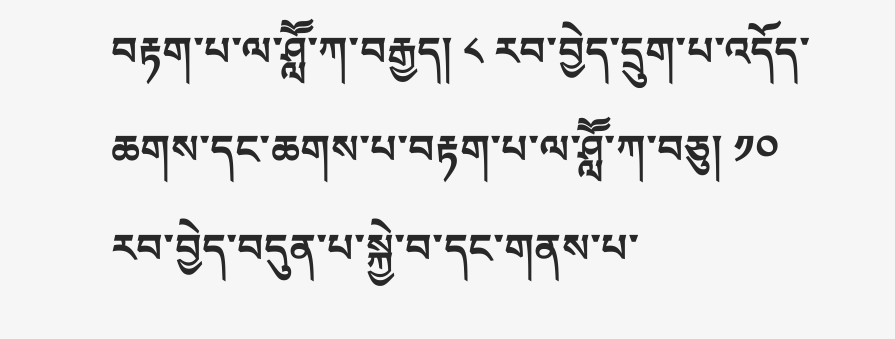བརྟག་པ་ལ་ཤླཽ་ཀ་བརྒྱད། ༨ རབ་བྱེད་དྲུག་པ་འདོད་ཆགས་དང་ཆགས་པ་བརྟག་པ་ལ་ཤླཽ་ཀ་བཅུ། ༡༠ རབ་བྱེད་བདུན་པ་སྐྱེ་བ་དང་གནས་པ་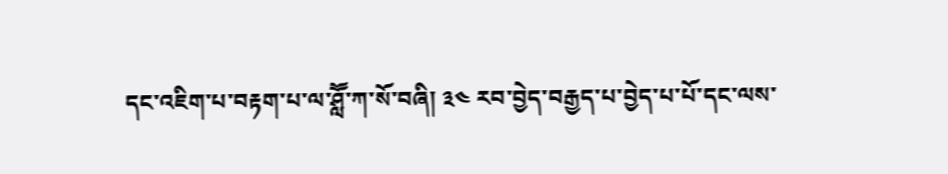དང་འཇིག་པ་བརྟག་པ་ལ་ཤླཽ་ཀ་སོ་བཞི། ༣༤ རབ་བྱེད་བརྒྱད་པ་བྱེད་པ་པོ་དང་ལས་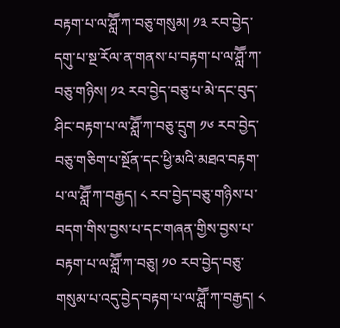བརྟག་པ་ལ་ཤླཽ་ཀ་བཅུ་གསུམ། ༡༣ རབ་བྱེད་དགུ་པ་སྔ་རོལ་ན་གནས་པ་བརྟག་པ་ལ་ཤླཽ་ཀ་བཅུ་གཉིས། ༡༢ རབ་བྱེད་བཅུ་པ་མེ་དང་བུད་ཤིང་བརྟག་པ་ལ་ཤླཽ་ཀ་བཅུ་དྲུག ༡༦ རབ་བྱེད་བཅུ་གཅིག་པ་སྔོན་དང་ཕྱི་མའི་མཐའ་བརྟག་པ་ལ་ཤླཽ་ཀ་བརྒྱད། ༨ རབ་བྱེད་བཅུ་གཉིས་པ་བདག་གིས་བྱས་པ་དང་གཞན་གྱིས་བྱས་པ་བརྟག་པ་ལ་ཤླཽ་ཀ་བཅུ། ༡༠ རབ་བྱེད་བཅུ་གསུམ་པ་འདུ་བྱེད་བརྟག་པ་ལ་ཤླཽ་ཀ་བརྒྱད། ༨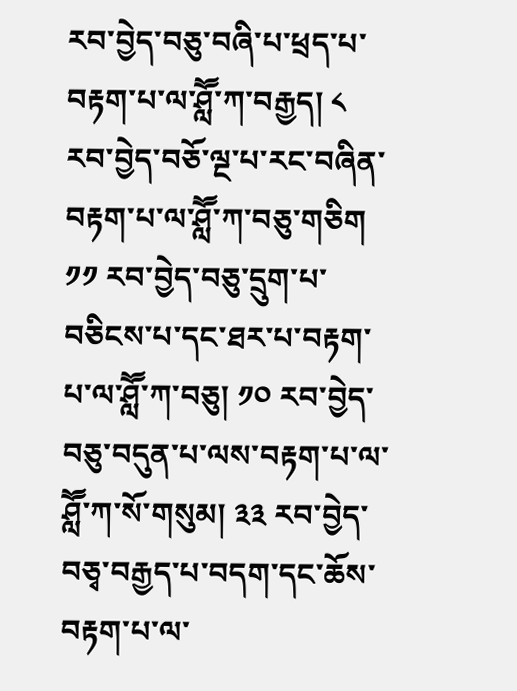རབ་བྱེད་བཅུ་བཞི་པ་ཕྲད་པ་བརྟག་པ་ལ་ཤླཽ་ཀ་བརྒྱད། ༨ རབ་བྱེད་བཅོ་ལྔ་པ་རང་བཞིན་བརྟག་པ་ལ་ཤླཽ་ཀ་བཅུ་གཅིག ༡༡ རབ་བྱེད་བཅུ་དྲུག་པ་བཅིངས་པ་དང་ཐར་པ་བརྟག་པ་ལ་ཤླཽ་ཀ་བཅུ། ༡༠ རབ་བྱེད་བཅུ་བདུན་པ་ལས་བརྟག་པ་ལ་ཤླཽ་ཀ་སོ་གསུམ། ༣༣ རབ་བྱེད་བཅྭ་བརྒྱད་པ་བདག་དང་ཆོས་བརྟག་པ་ལ་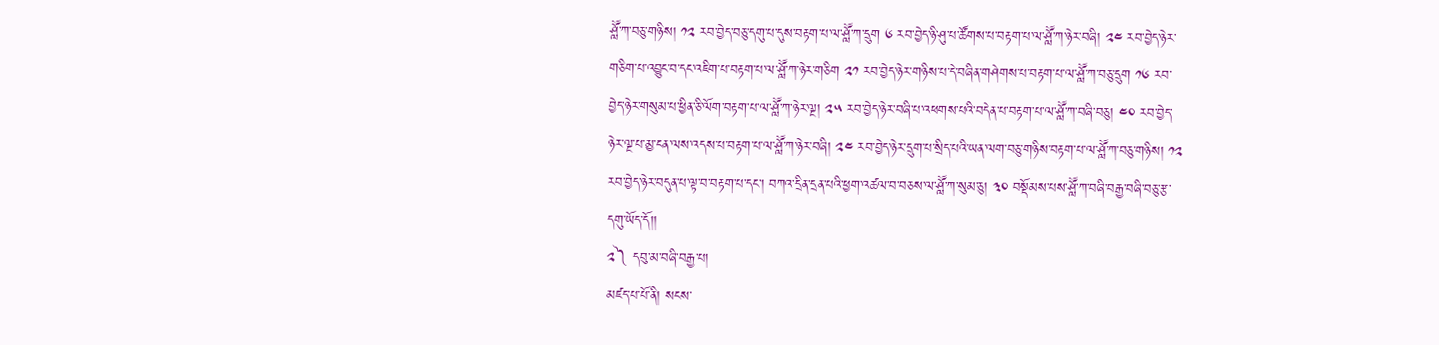ཤླཽ་ཀ་བཅུ་གཉིས། ༡༢ རབ་བྱེད་བཅུ་དགུ་པ་དུས་བརྟག་པ་ལ་ཤླཽ་ཀ་དྲུག ༦ རབ་བྱེད་ཉི་ཤུ་པ་ཚོགས་པ་བརྟག་པ་ལ་ཤླཽ་ཀ་ཉེར་བཞི། ༢༤ རབ་བྱེད་ཉེར་གཅིག་པ་འབྱུང་བ་དང་འཇིག་པ་བརྟག་པ་ལ་ཤླཽ་ཀ་ཉེར་གཅིག ༢༡ རབ་བྱེད་ཉེར་གཉིས་པ་དེ་བཞིན་གཤེགས་པ་བརྟག་པ་ལ་ཤླཽ་ཀ་བཅུ་དྲུག ༡༦ རབ་བྱེད་ཉེར་གསུམ་པ་ཕྱིན་ཅི་ལོག་བརྟག་པ་ལ་ཤླཽ་ཀ་ཉེར་ལྔ། ༢༥ རབ་བྱེད་ཉེར་བཞི་པ་འཕགས་པའི་བདེན་པ་བརྟག་པ་ལ་ཤླཽ་ཀ་བཞི་བཅུ། ༤༠ རབ་བྱེད་ཉེར་ལྔ་པ་མྱ་ངན་ལས་འདས་པ་བརྟག་པ་ལ་ཤླཽ་ཀ་ཉེར་བཞི། ༢༤ རབ་བྱེད་ཉེར་དྲུག་པ་སྲིད་པའི་ཡན་ལག་བཅུ་གཉིས་བརྟག་པ་ལ་ཤླཽ་ཀ་བཅུ་གཉིས། ༡༢ རབ་བྱེད་ཉེར་བདུན་པ་ལྟ་བ་བརྟག་པ་དང་། བཀའ་དྲིན་དྲན་པའི་ཕྱག་འཚལ་བ་བཅས་ལ་ཤླཽ་ཀ་སུམ་ཅུ། ༣༠ བསྡོམས་པས་ཤླཽ་ཀ་བཞི་བརྒྱ་བཞི་བཅུ་རྩ་དགུ་ཡོད་དོ།།
༢༽ དབུ་མ་བཞི་བརྒྱ་པ།
མཛད་པ་པོ་ནི། སངས་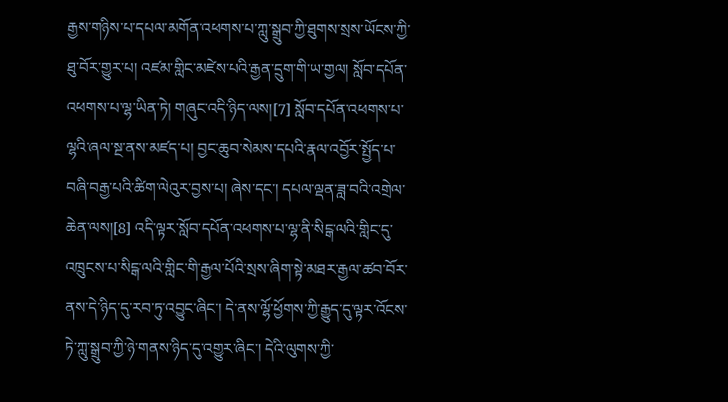རྒྱས་གཉིས་པ་དཔལ་མགོན་འཕགས་པ་ཀླུ་སྒྲུབ་ཀྱི་ཐུགས་སྲས་ཡོངས་ཀྱི་ཐུ་བོར་གྱུར་པ། འཛམ་གླིང་མཛེས་པའི་རྒྱན་དྲུག་གི་ཡ་གྱལ། སློབ་དཔོན་འཕགས་པ་ལྷ་ཡིན་ཏེ། གཞུང་འདི་ཉིད་ལས།[7] སློབ་དཔོན་འཕགས་པ་ལྷའི་ཞལ་སྔ་ནས་མཛད་པ། བྱང་ཆུབ་སེམས་དཔའི་རྣལ་འབྱོར་སྤྱོད་པ་བཞི་བརྒྱ་པའི་ཚིག་ལེའུར་བྱས་པ། ཞེས་དང་། དཔལ་ལྡན་ཟླ་བའི་འགྲེལ་ཆེན་ལས།[8] འདི་ལྟར་སློབ་དཔོན་འཕགས་པ་ལྷ་ནི་སིངྒ་ལའི་གླིང་དུ་འཁྲུངས་པ་སིངྒ་ལའི་གླིང་གི་རྒྱལ་པོའི་སྲས་ཞིག་སྟེ་མཐར་རྒྱལ་ཚབ་བོར་ནས་དེ་ཉིད་དུ་རབ་ཏུ་འབྱུང་ཞིང་། དེ་ནས་ལྷོ་ཕྱོགས་ཀྱི་རྒྱུད་དུ་ལྟར་འོངས་ཏེ་ཀླུ་སྒྲུབ་ཀྱི་ཉེ་གནས་ཉིད་དུ་འགྱུར་ཞིང་། དེའི་ལུགས་ཀྱི་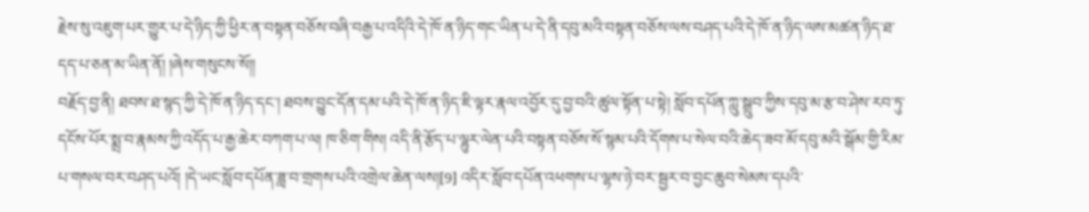རྗེས་སུ་འཇུག་པར་གྱུར་པ་དེ་ཉིད་ཀྱི་ཕྱིར་ན་བསྟན་བཅོས་བཞི་བརྒྱ་པ་འདིའི་དེ་ཁོ་ན་ཉིད་གང་ཡིན་པ་དེ་ནི་དབུ་མའི་བསྟན་བཅོས་ལས་བཤད་པའི་དེ་ཁོ་ན་ཉིད་ལས་མཚན་ཉིད་ཐ་དད་པ་ཅན་མ་ཡིན་ནོ། །ཞེས་གསུངས་སོ།།
བརྗོད་བྱ་ནི། ཐབས་ཐ་སྙད་ཀྱི་དེ་ཁོ་ན་ཉིད་དང་། ཐབས་བྱུང་དོན་དམ་པའི་དེ་ཁོ་ན་ཉིད་ཇི་ལྟར་རྣལ་འབྱོར་དུ་བྱ་བའི་ཚུལ་སྟོན་པ་སྟེ། སློབ་དཔོན་ཀླུ་སྒྲུབ་ཀྱིས་དབུ་མ་རྩ་བ་ཤེས་རབ་ཏུ་དངོས་པོར་སྨྲ་བ་རྣམས་ཀྱི་འདོད་པ་རྒྱ་ཆེར་བཀག་པ་ལ། ཁ་ཅིག་གིས། འདི་ནི་རྩོད་པ་ལྷུར་ལེན་པའི་བསྟན་བཅོས་སོ་སྙམ་པའི་དོགས་པ་སེལ་བའི་ཆེད་ཟབ་མོ་དབུ་མའི་སྒོམ་གྱི་རིམ་པ་གསལ་བར་བཤད་པའོ། །དེ་ཡང་སློབ་དཔོན་ཟླ་བ་གྲགས་པའི་འགྲེལ་ཆེན་ལས།[9] འདིར་སློབ་དཔོན་འཕགས་པ་ལྷས་ཉེ་བར་སྦྱར་བ་བྱང་ཆུབ་སེམས་དཔའི་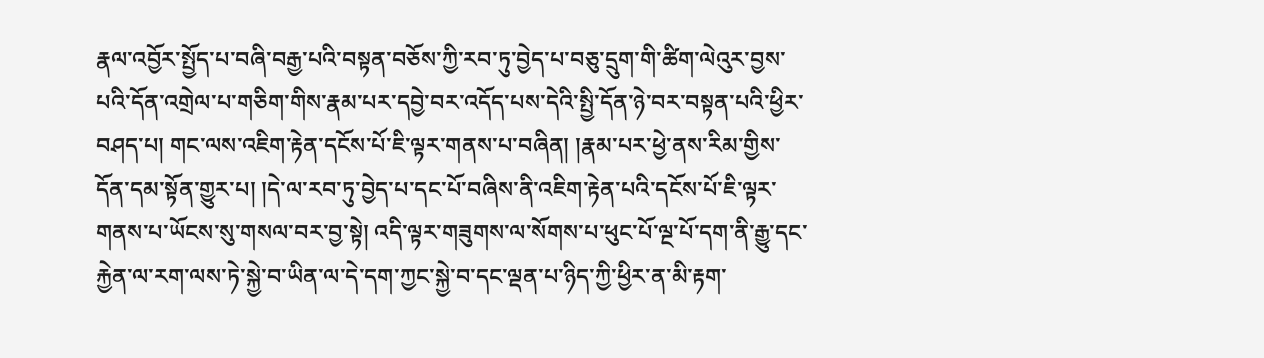རྣལ་འབྱོར་སྤྱོད་པ་བཞི་བརྒྱ་པའི་བསྟན་བཅོས་ཀྱི་རབ་ཏུ་བྱེད་པ་བཅུ་དྲུག་གི་ཚིག་ལེའུར་བྱས་པའི་དོན་འགྲེལ་པ་གཅིག་གིས་རྣམ་པར་དབྱེ་བར་འདོད་པས་དེའི་སྤྱི་དོན་ཉེ་བར་བསྟན་པའི་ཕྱིར་བཤད་པ། གང་ལས་འཇིག་རྟེན་དངོས་པོ་ཇི་ལྟར་གནས་པ་བཞིན། །རྣམ་པར་ཕྱེ་ནས་རིམ་གྱིས་དོན་དམ་སྟོན་གྱུར་པ། །དེ་ལ་རབ་ཏུ་བྱེད་པ་དང་པོ་བཞིས་ནི་འཇིག་རྟེན་པའི་དངོས་པོ་ཇི་ལྟར་གནས་པ་ཡོངས་སུ་གསལ་བར་བྱ་སྟེ། འདི་ལྟར་གཟུགས་ལ་སོགས་པ་ཕུང་པོ་ལྔ་པོ་དག་ནི་རྒྱུ་དང་རྐྱེན་ལ་རག་ལས་ཏེ་སྐྱེ་བ་ཡིན་ལ་དེ་དག་ཀྱང་སྐྱེ་བ་དང་ལྡན་པ་ཉིད་ཀྱི་ཕྱིར་ན་མི་རྟག་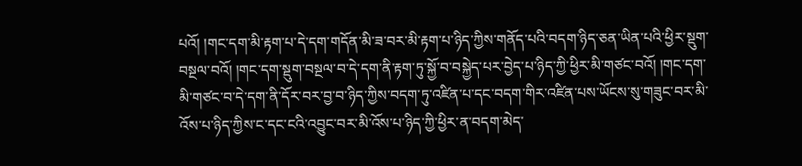པའོ། །གང་དག་མི་རྟག་པ་དེ་དག་གདོན་མི་ཟ་བར་མི་རྟག་པ་ཉིད་ཀྱིས་གནོད་པའི་བདག་ཉིད་ཅན་ཡིན་པའི་ཕྱིར་སྡུག་བསྔལ་བའོ། །གང་དག་སྡུག་བསྔལ་བ་དེ་དག་ནི་རྟག་ཏུ་སྐྱོ་བ་བསྐྱེད་པར་བྱེད་པ་ཉིད་ཀྱི་ཕྱིར་མི་གཙང་བའོ། །གང་དག་མི་གཙང་བ་དེ་དག་ནི་དོར་བར་བྱ་བ་ཉིད་ཀྱིས་བདག་ཏུ་འཛིན་པ་དང་བདག་གིར་འཛིན་པས་ཡོངས་སུ་གཟུང་བར་མི་འོས་པ་ཉིད་ཀྱིས་ང་དང་ངའི་འབྱུང་བར་མི་འོས་པ་ཉིད་ཀྱི་ཕྱིར་ན་བདག་མེད་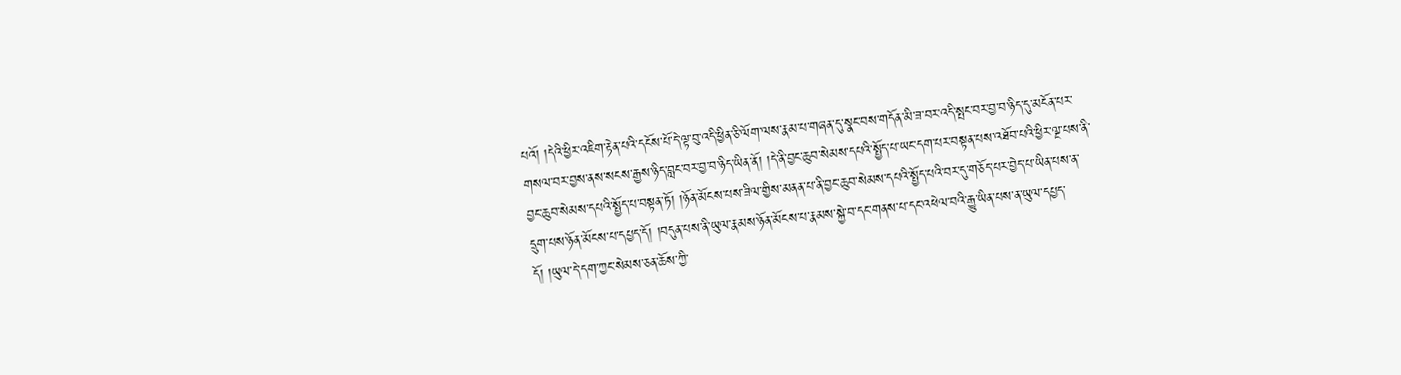པའོ། །དེའི་ཕྱིར་འཇིག་རྟེན་པའི་དངོས་པོ་དེ་ལྟ་བུ་འདི་ཕྱིན་ཅི་ལོག་ལས་རྣམ་པ་གཞན་དུ་སྣང་བས་གདོན་མི་ཟ་བར་འདི་སྤང་བར་བྱ་བ་ཉིད་དུ་མངོན་པར་གསལ་བར་བྱས་ནས་སངས་རྒྱས་ཉིད་བླང་བར་བྱ་བ་ཉིད་ཡིན་ནོ། །དེ་ནི་བྱང་ཆུབ་སེམས་དཔའི་སྤྱོད་པ་ཡང་དག་པར་བསྟན་པས་འཐོབ་པའི་ཕྱིར་ལྔ་པས་ནི་བྱང་ཆུབ་སེམས་དཔའི་སྤྱོད་པ་བསྟན་ཏོ། །ཉོན་མོངས་པས་ཟིལ་གྱིས་མནན་པ་ནི་བྱང་ཆུབ་སེམས་དཔའི་སྤྱོད་པའི་བར་དུ་གཅོད་པར་བྱེད་པ་ཡིན་པས་ན་དྲུག་པས་ཉོན་མོངས་པ་དཔྱད་དོ། །བདུན་པས་ནི་ཡུལ་རྣམས་ཉོན་མོངས་པ་རྣམས་སྐྱེ་བ་དང་གནས་པ་དང་འཕེལ་བའི་རྒྱུ་ཡིན་པས་ན་ཡུལ་དཔྱད་དོ། །ཡུལ་དེ་དག་ཀྱང་སེམས་ཅན་ཆོས་ཀྱི་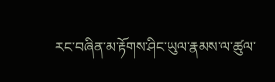རང་བཞིན་མ་རྟོགས་ཤིང་ཡུལ་རྣམས་ལ་ཚུལ་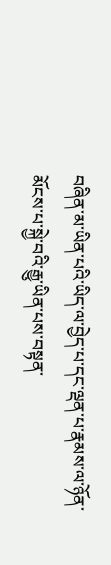བཞིན་མ་ཡིན་པའི་ཡིད་ལ་བྱེད་པ་དང་ལྡན་པ་རྣམས་ལ་ཉོན་མོངས་པ་སྐྱེ་བའི་རྒྱུ་ཡིན་པས་བསྟན་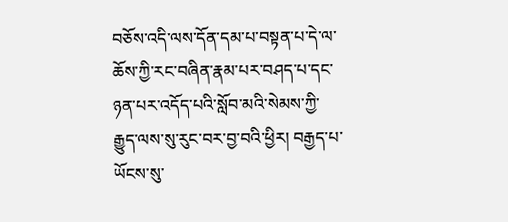བཅོས་འདི་ལས་དོན་དམ་པ་བསྟན་པ་དེ་ལ་ཆོས་ཀྱི་རང་བཞིན་རྣམ་པར་བཤད་པ་དང་ཉན་པར་འདོད་པའི་སློབ་མའི་སེམས་ཀྱི་རྒྱུད་ལས་སུ་རུང་བར་བྱ་བའི་ཕྱིར། བརྒྱད་པ་ཡོངས་སུ་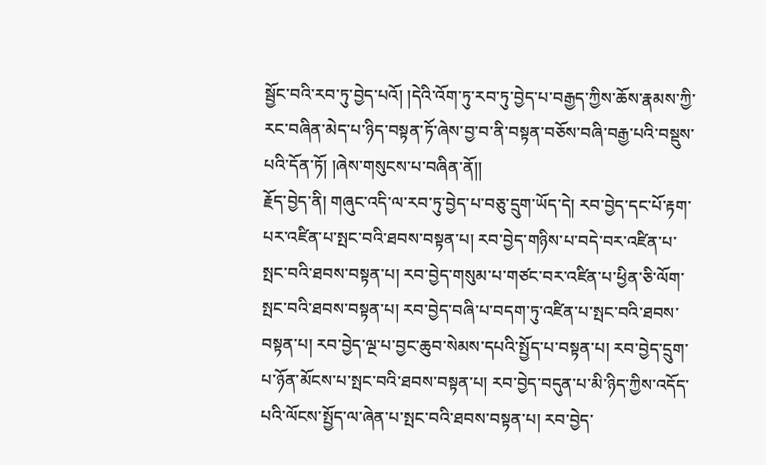སྦྱོང་བའི་རབ་ཏུ་བྱེད་པའོ། །དེའི་འོག་ཏུ་རབ་ཏུ་བྱེད་པ་བརྒྱད་ཀྱིས་ཆོས་རྣམས་ཀྱི་རང་བཞིན་མེད་པ་ཉིད་བསྟན་ཏོ་ཞེས་བྱ་བ་ནི་བསྟན་བཅོས་བཞི་བརྒྱ་པའི་བསྡུས་པའི་དོན་ཏོ། །ཞེས་གསུངས་པ་བཞིན་ནོ།།
རྗོད་བྱེད་ནི། གཞུང་འདི་ལ་རབ་ཏུ་བྱེད་པ་བཅུ་དྲུག་ཡོད་དེ། རབ་བྱེད་དང་པོ་རྟག་པར་འཛིན་པ་སྤང་བའི་ཐབས་བསྟན་པ། རབ་བྱེད་གཉིས་པ་བདེ་བར་འཛིན་པ་སྤང་བའི་ཐབས་བསྟན་པ། རབ་བྱེད་གསུམ་པ་གཙང་བར་འཛིན་པ་ཕྱིན་ཅི་ལོག་སྤང་བའི་ཐབས་བསྟན་པ། རབ་བྱེད་བཞི་པ་བདག་ཏུ་འཛིན་པ་སྤང་བའི་ཐབས་བསྟན་པ། རབ་བྱེད་ལྔ་པ་བྱང་ཆུབ་སེམས་དཔའི་སྤྱོད་པ་བསྟན་པ། རབ་བྱེད་དྲུག་པ་ཉོན་མོངས་པ་སྤང་བའི་ཐབས་བསྟན་པ། རབ་བྱེད་བདུན་པ་མི་ཉིད་ཀྱིས་འདོད་པའི་ལོངས་སྤྱོད་ལ་ཞེན་པ་སྤང་བའི་ཐབས་བསྟན་པ། རབ་བྱེད་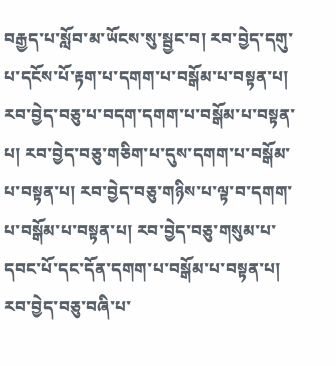བརྒྱད་པ་སློབ་མ་ཡོངས་སུ་སྦྱང་བ། རབ་བྱེད་དགུ་པ་དངོས་པོ་རྟག་པ་དགག་པ་བསྒོམ་པ་བསྟན་པ། རབ་བྱེད་བཅུ་པ་བདག་དགག་པ་བསྒོམ་པ་བསྟན་པ། རབ་བྱེད་བཅུ་གཅིག་པ་དུས་དགག་པ་བསྒོམ་པ་བསྟན་པ། རབ་བྱེད་བཅུ་གཉིས་པ་ལྟ་བ་དགག་པ་བསྒོམ་པ་བསྟན་པ། རབ་བྱེད་བཅུ་གསུམ་པ་དབང་པོ་དང་དོན་དགག་པ་བསྒོམ་པ་བསྟན་པ། རབ་བྱེད་བཅུ་བཞི་པ་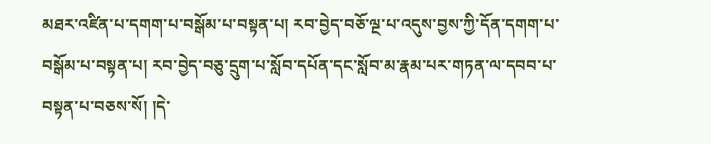མཐར་འཛིན་པ་དགག་པ་བསྒོམ་པ་བསྟན་པ། རབ་བྱེད་བཅོ་ལྔ་པ་འདུས་བྱས་ཀྱི་དོན་དགག་པ་བསྒོམ་པ་བསྟན་པ། རབ་བྱེད་བཅུ་དྲུག་པ་སློབ་དཔོན་དང་སློབ་མ་རྣམ་པར་གཏན་ལ་དབབ་པ་བསྟན་པ་བཅས་སོ། །དེ་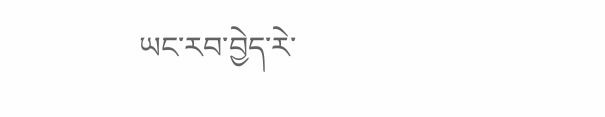ཡང་རབ་བྱེད་རེ་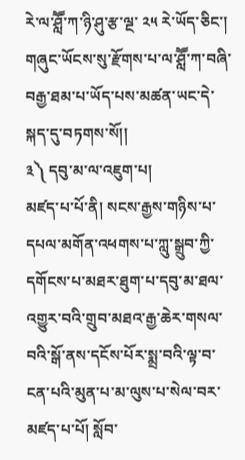རེ་ལ་ཤླཽ་ཀ་ཉི་ཤུ་རྩ་ལྔ་ ༢༥ རེ་ཡོད་ཅིང་། གཞུང་ཡོངས་སུ་རྫོགས་པ་ལ་ཤླཽ་ཀ་བཞི་བརྒྱ་ཐམ་པ་ཡོད་པས་མཚན་ཡང་དེ་སྐད་དུ་བཏགས་སོ།།
༣༽ དབུ་མ་ལ་འཇུག་པ།
མཛད་པ་པོ་ནི། སངས་རྒྱས་གཉིས་པ་དཔལ་མགོན་འཕགས་པ་ཀླུ་སྒྲུབ་ཀྱི་དགོངས་པ་མཐར་ཐུག་པ་དབུ་མ་ཐལ་འགྱུར་བའི་གྲུབ་མཐའ་རྒྱ་ཆེར་གསལ་བའི་སྒོ་ནས་དངོས་པོར་སྨྲ་བའི་ལྟ་བ་ངན་པའི་མུན་པ་མ་ལུས་པ་སེལ་བར་མཛད་པ་པོ། སློབ་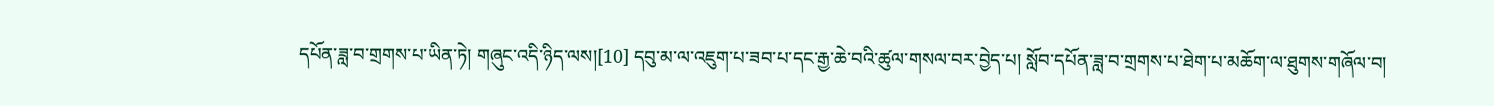དཔོན་ཟླ་བ་གྲགས་པ་ཡིན་ཏེ། གཞུང་འདི་ཉིད་ལས།[10] དབུ་མ་ལ་འཇུག་པ་ཟབ་པ་དང་རྒྱ་ཆེ་བའི་ཚུལ་གསལ་བར་བྱེད་པ། སློབ་དཔོན་ཟླ་བ་གྲགས་པ་ཐེག་པ་མཆོག་ལ་ཐུགས་གཞོལ་བ།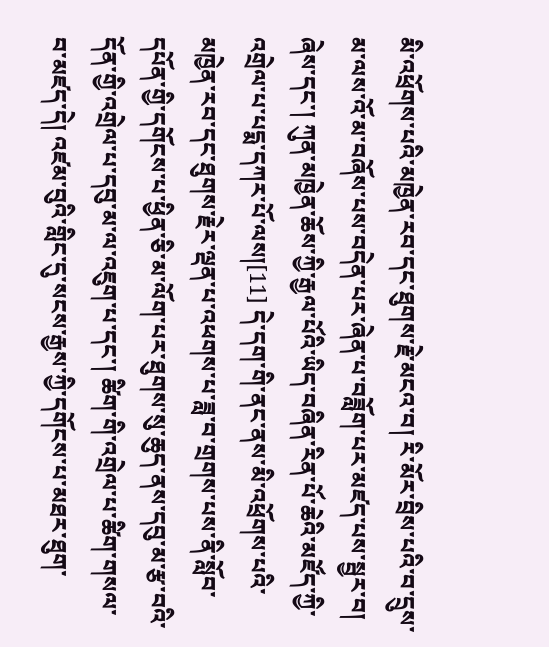མི་འཕྲོགས་པའི་མཁྱེན་རབ་དང་ཐུགས་རྗེ་མངའ་བ། རི་མོར་བྲིས་པའི་བ་དྲུས་མ་ལས་འོ་མ་བཞོས་པས་བདེན་པར་ཞེན་པ་བཟློག་པར་མཛད་པས་སྦྱར་བ། ཞེས་དང་། ཀུན་མཁྱེན་ཆོས་ཀྱི་རྒྱལ་པོའི་ཡིད་བཞིན་རིན་པོ་ཆེའི་མཛོད་ཀྱི་འགྲེལ་པ་པདྨ་དཀར་པོ་ལས།[11] དེ་དག་གི་ནང་ནས་མི་འཕྲོགས་པའི་མཁྱེན་རབ་དང་ཐུགས་རྗེར་ལྡན་པ་འཕགས་པ་ཟླ་བ་གྲགས་པས་ནི་སློབ་དཔོན་གྱི་དགོངས་པ་ཕྱིན་ཅི་མ་ལོག་པར་ཐུགས་སུ་ཆུད་ནས་དབུ་མ་རྩ་བའི་དོན་གྱི་འགྲེལ་པ་དབུ་མ་ལ་འཇུག་པ་དང་། ཚིག་གི་འགྲེལ་པ་ཚིག་གསལ་བ་མཛད་དེ། འཛམ་བུའི་གླིང་དུ་སངས་རྒྱས་ཀྱི་དགོངས་པ་མཐར་ཐུག་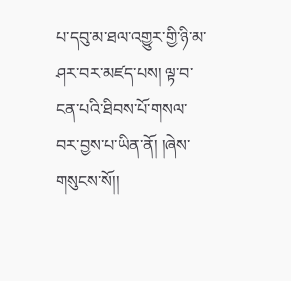པ་དབུ་མ་ཐལ་འགྱུར་གྱི་ཉི་མ་ཤར་བར་མཛད་པས། ལྟ་བ་ངན་པའི་ཐིབས་པོ་གསལ་བར་བྱས་པ་ཡིན་ནོ། །ཞེས་གསུངས་སོ།།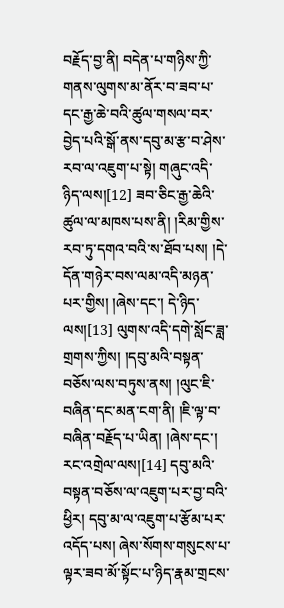བརྗོད་བྱ་ནི། བདེན་པ་གཉིས་ཀྱི་གནས་ལུགས་མ་ནོར་བ་ཟབ་པ་དང་རྒྱ་ཆེ་བའི་ཚུལ་གསལ་བར་བྱེད་པའི་སྒོ་ནས་དབུ་མ་རྩ་བ་ཤེས་རབ་ལ་འཇུག་པ་སྟེ། གཞུང་འདི་ཉིད་ལས།[12] ཟབ་ཅིང་རྒྱ་ཆེའི་ཚུལ་ལ་མཁས་པས་ནི། །རིམ་གྱིས་རབ་ཏུ་དགའ་བའི་ས་ཐོབ་པས། །དེ་དོན་གཉེར་བས་ལམ་འདི་མཉན་པར་གྱིས། །ཞེས་དང་། དེ་ཉིད་ལས།[13] ལུགས་འདི་དགེ་སློང་ཟླ་གྲགས་ཀྱིས། །དབུ་མའི་བསྟན་བཅོས་ལས་བཏུས་ནས། །ལུང་ཇི་བཞིན་དང་མན་ངག་ནི། །ཇི་ལྟ་བ་བཞིན་བརྗོད་པ་ཡིན། །ཞེས་དང་། རང་འགྲེལ་ལས།[14] དབུ་མའི་བསྟན་བཅོས་ལ་འཇུག་པར་བྱ་བའི་ཕྱིར། དབུ་མ་ལ་འཇུག་པ་རྩོམ་པར་འདོད་པས། ཞེས་སོགས་གསུངས་པ་ལྟར་ཟབ་མོ་སྟོང་པ་ཉིད་རྣམ་གྲངས་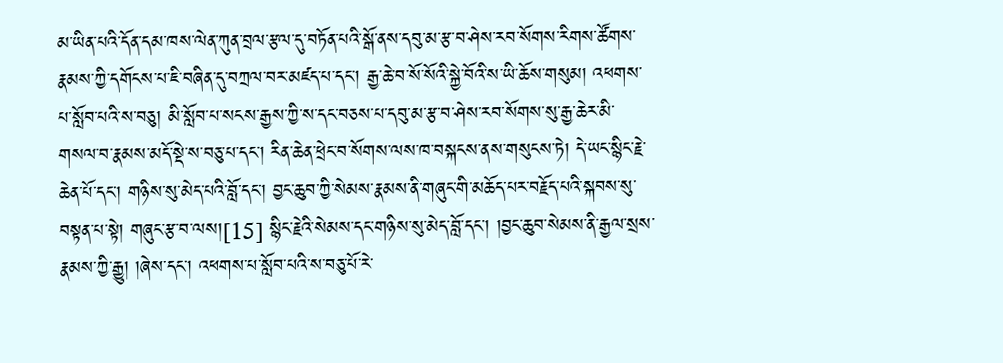མ་ཡིན་པའི་དོན་དམ་ཁས་ལེན་ཀུན་བྲལ་རྩལ་དུ་བཏོན་པའི་སྒོ་ནས་དབུ་མ་རྩ་བ་ཤེས་རབ་སོགས་རིགས་ཚོགས་རྣམས་ཀྱི་དགོངས་པ་ཇི་བཞིན་དུ་བཀྲལ་བར་མཛད་པ་དང་། རྒྱ་ཆེ་བ་སོ་སོའི་སྐྱེ་བོའི་ས་ཡི་ཆོས་གསུམ། འཕགས་པ་སློབ་པའི་ས་བཅུ། མི་སློབ་པ་སངས་རྒྱས་ཀྱི་ས་དང་བཅས་པ་དབུ་མ་རྩ་བ་ཤེས་རབ་སོགས་སུ་རྒྱ་ཆེར་མི་གསལ་བ་རྣམས་མདོ་སྡེ་ས་བཅུ་པ་དང་། རིན་ཆེན་ཕྲེང་བ་སོགས་ལས་ཁ་བསྐངས་ནས་གསུངས་ཏེ། དེ་ཡང་སྙིང་རྗེ་ཆེན་པོ་དང་། གཉིས་སུ་མེད་པའི་བློ་དང་། བྱང་ཆུབ་ཀྱི་སེམས་རྣམས་ནི་གཞུང་གི་མཆོད་པར་བརྗོད་པའི་སྐབས་སུ་བསྟན་པ་སྟེ། གཞུང་རྩ་བ་ལས།[15] སྙིང་རྗེའི་སེམས་དང་གཉིས་སུ་མེད་བློ་དང་། །བྱང་ཆུབ་སེམས་ནི་རྒྱལ་སྲས་རྣམས་ཀྱི་རྒྱུ། །ཞེས་དང་། འཕགས་པ་སློབ་པའི་ས་བཅུ་པོ་རེ་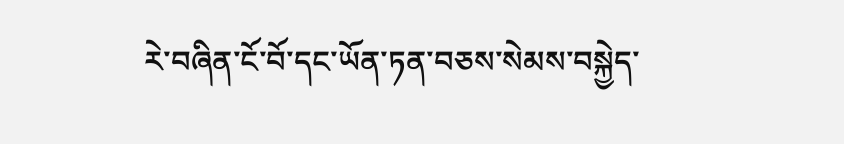རེ་བཞིན་ངོ་བོ་དང་ཡོན་ཏན་བཅས་སེམས་བསྐྱེད་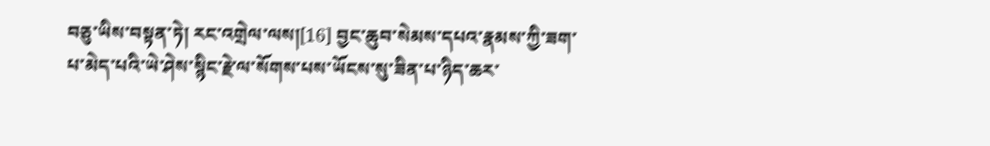བཅུ་ཡིས་བསྟན་ཏེ། རང་འགྲེལ་ལས།[16] བྱང་ཆུབ་སེམས་དཔའ་རྣམས་ཀྱི་ཟག་པ་མེད་པའི་ཡེ་ཤེས་སྙིང་རྗེ་ལ་སོགས་པས་ཡོངས་སུ་ཟིན་པ་ཉིད་ཆར་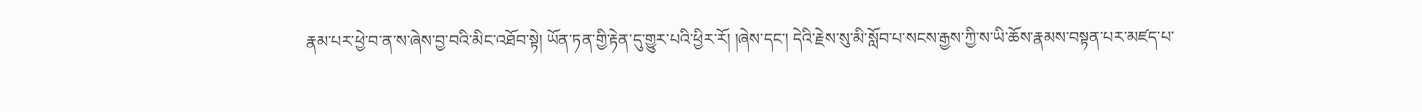རྣམ་པར་ཕྱེ་བ་ན་ས་ཞེས་བྱ་བའི་མིང་འཐོབ་སྟེ། ཡོན་ཏན་གྱི་རྟེན་དུ་གྱུར་པའི་ཕྱིར་རོ། །ཞེས་དང་། དེའི་རྗེས་སུ་མི་སློབ་པ་སངས་རྒྱས་ཀྱི་ས་ཡི་ཆོས་རྣམས་བསྟན་པར་མཛད་པ་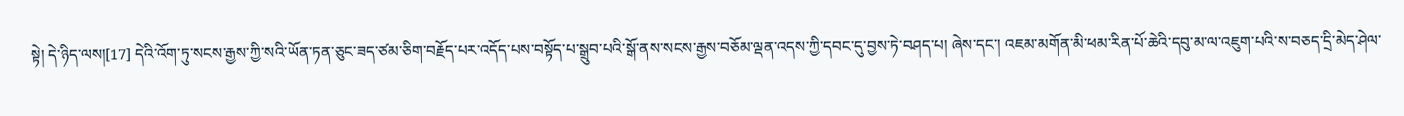སྟེ། དེ་ཉིད་ལས།[17] དེའི་འོག་ཏུ་སངས་རྒྱས་ཀྱི་སའི་ཡོན་ཏན་ཅུང་ཟད་ཙམ་ཅིག་བརྗོད་པར་འདོད་པས་བསྟོད་པ་སྒྲུབ་པའི་སྒོ་ནས་སངས་རྒྱས་བཅོམ་ལྡན་འདས་ཀྱི་དབང་དུ་བྱས་ཏེ་བཤད་པ། ཞེས་དང་། འཇམ་མགོན་མི་ཕམ་རིན་པོ་ཆེའི་དབུ་མ་ལ་འཇུག་པའི་ས་བཅད་དྲི་མེད་ཤེལ་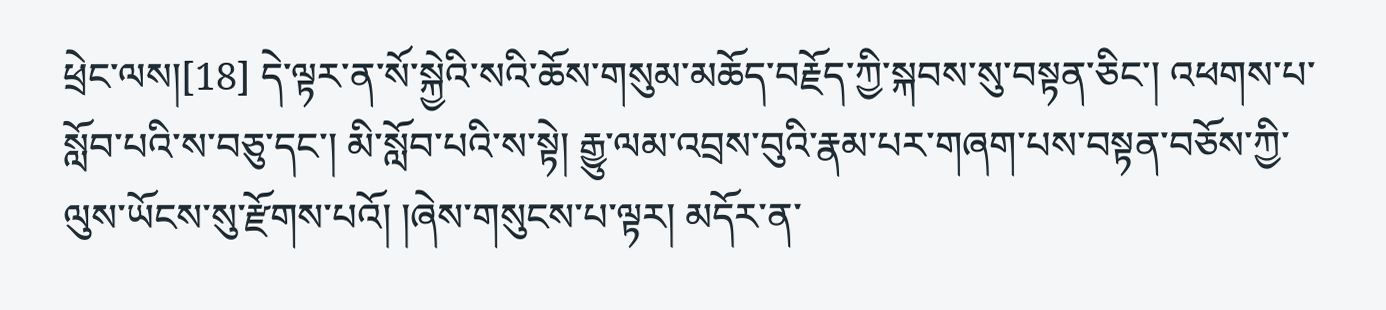ཕྲེང་ལས།[18] དེ་ལྟར་ན་སོ་སྐྱེའི་སའི་ཆོས་གསུམ་མཆོད་བརྗོད་ཀྱི་སྐབས་སུ་བསྟན་ཅིང་། འཕགས་པ་སློབ་པའི་ས་བཅུ་དང་། མི་སློབ་པའི་ས་སྟེ། རྒྱུ་ལམ་འབྲས་བུའི་རྣམ་པར་གཞག་པས་བསྟན་བཅོས་ཀྱི་ལུས་ཡོངས་སུ་རྫོགས་པའོ། །ཞེས་གསུངས་པ་ལྟར། མདོར་ན་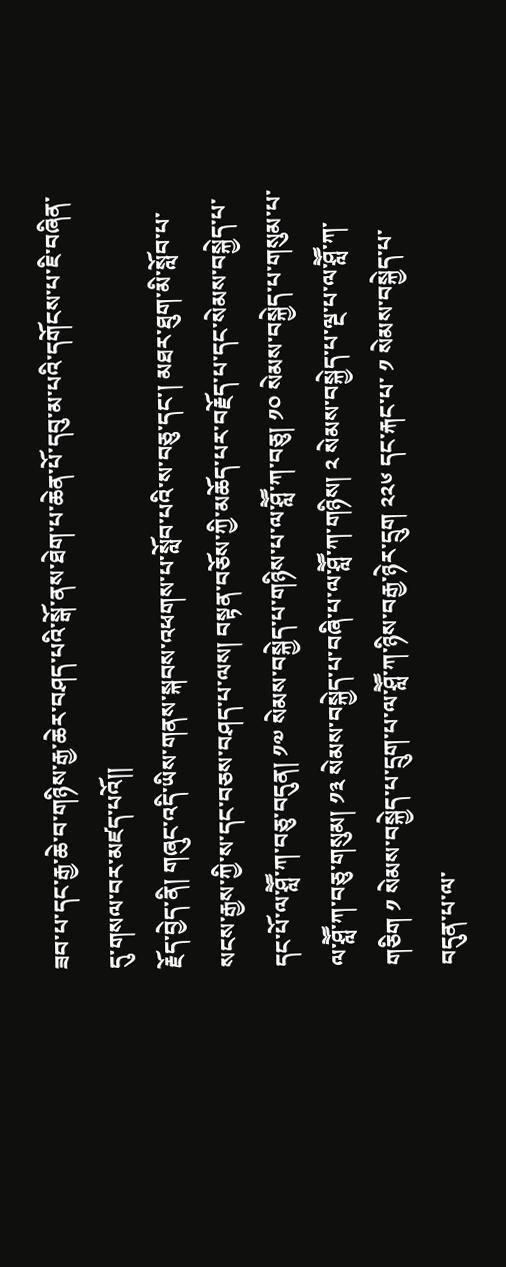ཟབ་པ་དང་རྒྱ་ཆེ་བ་གཉིས་རྒྱ་ཆེར་བཤད་པའི་སྒོ་ནས་ཐེག་པ་ཆེན་པོ་དབུ་མ་པའི་དགོངས་པ་ཇི་བཞིན་དུ་གསལ་བར་མཛད་པའོ།།
རྗོད་བྱེད་ནི། གཞུང་འདི་ཡིས་གནས་སྐབས་འཕགས་པ་སློབ་པའི་ས་བཅུ་དང་། མཐར་ཐུག་མི་སློབ་པ་སངས་རྒྱས་ཀྱི་ས་དང་བཅས་བཤད་པ་ལས། བསྟན་བཅོས་ཀྱི་མཆོད་པར་བརྗོད་པ་དང་སེམས་བསྐྱེད་པ་དང་པོ་ལ་ཤླཽ་ཀ་བཅུ་བདུན། ༡༧ སེམས་བསྐྱེད་པ་གཉིས་པ་ལ་ཤླཽ་ཀ་བཅུ། ༡༠ སེམས་བསྐྱེད་པ་གསུམ་པ་ལ་ཤླཽ་ཀ་བཅུ་གསུམ། ༡༣ སེམས་བསྐྱེད་པ་བཞི་པ་ལ་ཤླཽ་ཀ་གཉིས། ༢ སེམས་བསྐྱེད་པ་ལྔ་པ་ལ་ཤླཽ་ཀ་གཅིག ༡ སེམས་བསྐྱེད་པ་དྲུག་པ་ལ་ཤླཽ་ཀ་ཉིས་བརྒྱ་ཉེར་དྲུག ༢༢༦ དང་རྐང་པ་ ༡ སེམས་བསྐྱེད་པ་བདུན་པ་ལ་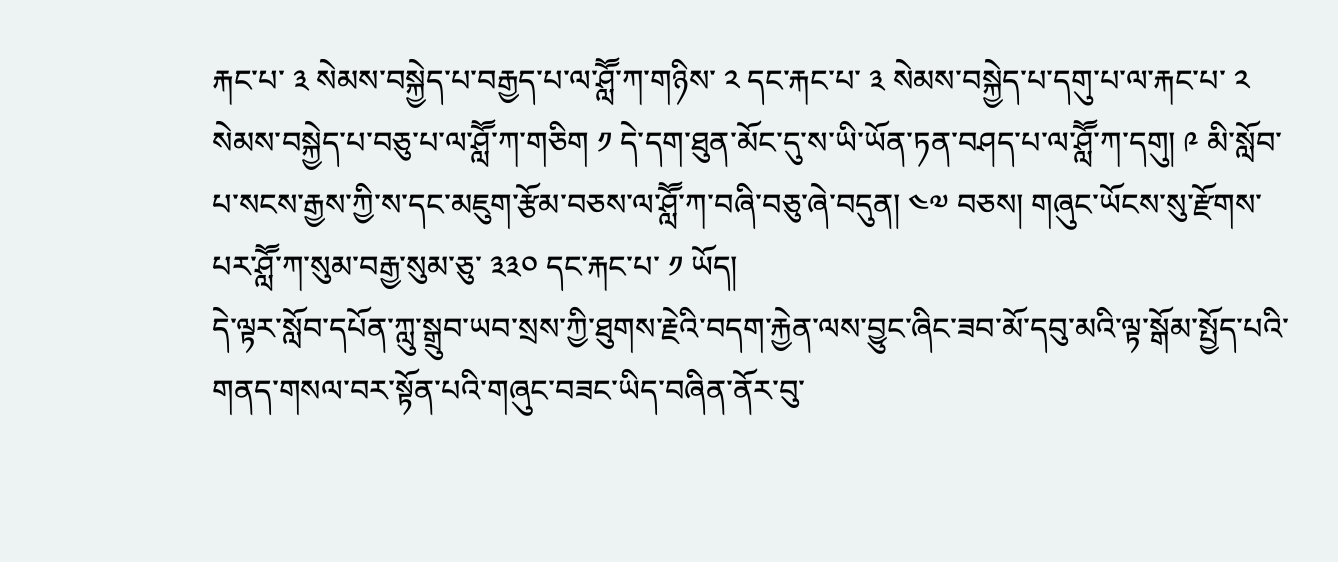རྐང་པ་ ༣ སེམས་བསྐྱེད་པ་བརྒྱད་པ་ལ་ཤླཽ་ཀ་གཉིས་ ༢ དང་རྐང་པ་ ༣ སེམས་བསྐྱེད་པ་དགུ་པ་ལ་རྐང་པ་ ༢ སེམས་བསྐྱེད་པ་བཅུ་པ་ལ་ཤླཽ་ཀ་གཅིག ༡ དེ་དག་ཐུན་མོང་དུ་ས་ཡི་ཡོན་ཏན་བཤད་པ་ལ་ཤླཽ་ཀ་དགུ། ༩ མི་སློབ་པ་སངས་རྒྱས་ཀྱི་ས་དང་མཇུག་རྩོམ་བཅས་ལ་ཤླཽ་ཀ་བཞི་བཅུ་ཞེ་བདུན། ༤༧ བཅས། གཞུང་ཡོངས་སུ་རྫོགས་པར་ཤླཽ་ཀ་སུམ་བརྒྱ་སུམ་ཅུ་ ༣༣༠ དང་རྐང་པ་ ༡ ཡོད།
དེ་ལྟར་སློབ་དཔོན་ཀླུ་སྒྲུབ་ཡབ་སྲས་ཀྱི་ཐུགས་རྗེའི་བདག་རྐྱེན་ལས་བྱུང་ཞིང་ཟབ་མོ་དབུ་མའི་ལྟ་སྒོམ་སྤྱོད་པའི་གནད་གསལ་བར་སྟོན་པའི་གཞུང་བཟང་ཡིད་བཞིན་ནོར་བུ་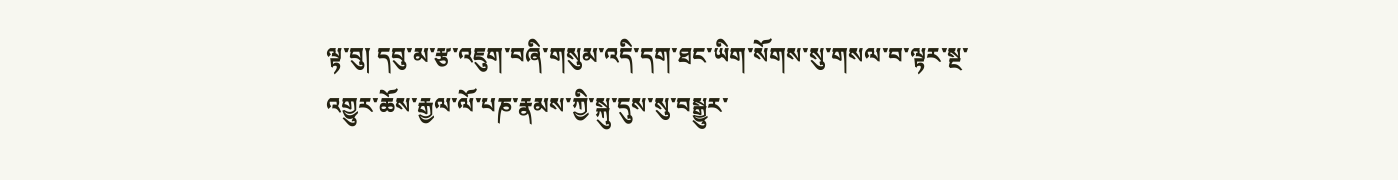ལྟ་བུ། དབུ་མ་རྩ་འཇུག་བཞི་གསུམ་འདི་དག་ཐང་ཡིག་སོགས་སུ་གསལ་བ་ལྟར་སྔ་འགྱུར་ཆོས་རྒྱལ་ལོ་པཎ་རྣམས་ཀྱི་སྐུ་དུས་སུ་བསྒྱུར་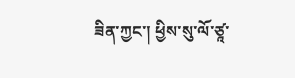ཟིན་ཀྱང་། ཕྱིས་སུ་ལོ་ཙཱ་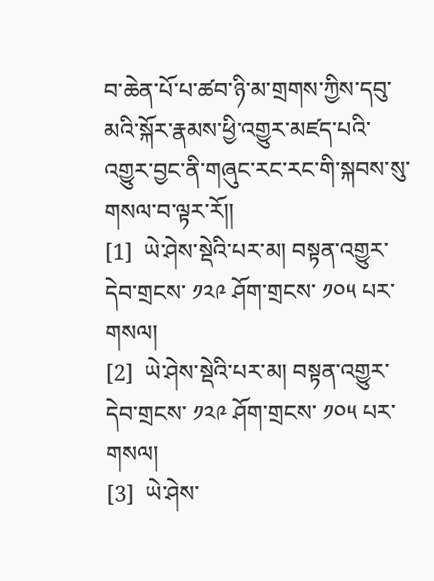བ་ཆེན་པོ་པ་ཚབ་ཉི་མ་གྲགས་ཀྱིས་དབུ་མའི་སྐོར་རྣམས་ཕྱི་འགྱུར་མཛད་པའི་འགྱུར་བྱང་ནི་གཞུང་རང་རང་གི་སྐབས་སུ་གསལ་བ་ལྟར་རོ།།
[1]  ཡེ་ཤེས་སྡེའི་པར་མ། བསྟན་འགྱུར་དེབ་གྲངས་ ༡༢༩ ཤོག་གྲངས་ ༡༠༥ པར་གསལ།
[2]  ཡེ་ཤེས་སྡེའི་པར་མ། བསྟན་འགྱུར་དེབ་གྲངས་ ༡༢༩ ཤོག་གྲངས་ ༡༠༥ པར་གསལ།
[3]  ཡེ་ཤེས་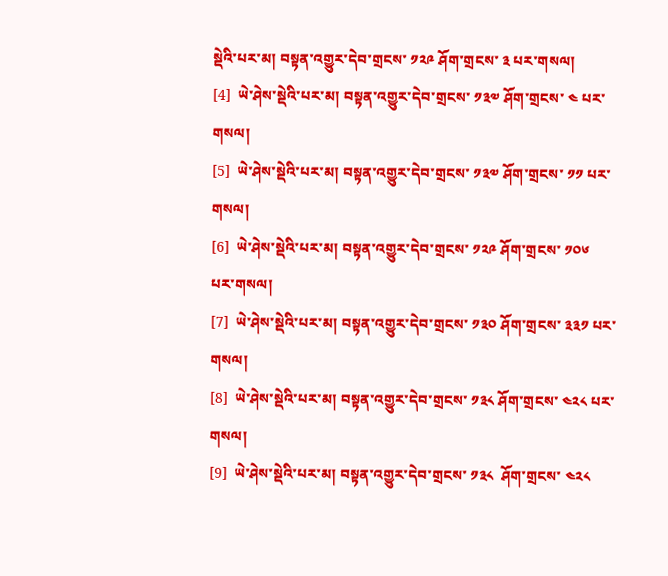སྡེའི་པར་མ། བསྟན་འགྱུར་དེབ་གྲངས་ ༡༢༩ ཤོག་གྲངས་ ༣ པར་གསལ།
[4]  ཡེ་ཤེས་སྡེའི་པར་མ། བསྟན་འགྱུར་དེབ་གྲངས་ ༡༣༧ ཤོག་གྲངས་ ༤ པར་གསལ།
[5]  ཡེ་ཤེས་སྡེའི་པར་མ། བསྟན་འགྱུར་དེབ་གྲངས་ ༡༣༧ ཤོག་གྲངས་ ༡༡ པར་གསལ།
[6]  ཡེ་ཤེས་སྡེའི་པར་མ། བསྟན་འགྱུར་དེབ་གྲངས་ ༡༢༩ ཤོག་གྲངས་ ༡༠༦ པར་གསལ།
[7]  ཡེ་ཤེས་སྡེའི་པར་མ། བསྟན་འགྱུར་དེབ་གྲངས་ ༡༣༠ ཤོག་གྲངས་ ༣༣༡ པར་གསལ།
[8]  ཡེ་ཤེས་སྡེའི་པར་མ། བསྟན་འགྱུར་དེབ་གྲངས་ ༡༣༨ ཤོག་གྲངས་ ༤༢༨ པར་གསལ།
[9]  ཡེ་ཤེས་སྡེའི་པར་མ། བསྟན་འགྱུར་དེབ་གྲངས་ ༡༣༨  ཤོག་གྲངས་ ༤༢༨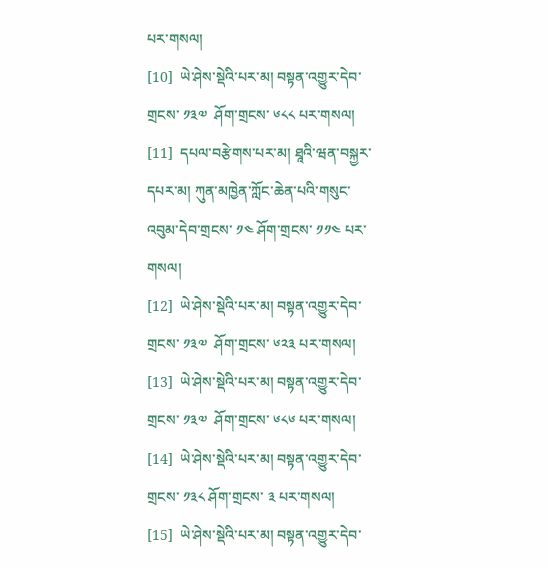པར་གསལ།
[10]  ཡེ་ཤེས་སྡེའི་པར་མ། བསྟན་འགྱུར་དེབ་གྲངས་ ༡༣༧  ཤོག་གྲངས་ ༦༨༨ པར་གསལ།
[11]  དཔལ་བརྩེགས་པར་མ། ཐཱའི་ཝན་བསྐྱར་དཔར་མ། ཀུན་མཁྱེན་ཀློང་ཆེན་པའི་གསུང་འབུམ་དེབ་གྲངས་ ༡༤ ཤོག་གྲངས་ ༡༡༤ པར་གསལ།
[12]  ཡེ་ཤེས་སྡེའི་པར་མ། བསྟན་འགྱུར་དེབ་གྲངས་ ༡༣༧  ཤོག་གྲངས་ ༦༢༣ པར་གསལ།
[13]  ཡེ་ཤེས་སྡེའི་པར་མ། བསྟན་འགྱུར་དེབ་གྲངས་ ༡༣༧  ཤོག་གྲངས་ ༦༨༦ པར་གསལ།
[14]  ཡེ་ཤེས་སྡེའི་པར་མ། བསྟན་འགྱུར་དེབ་གྲངས་ ༡༣༨ ཤོག་གྲངས་ ༣ པར་གསལ།
[15]  ཡེ་ཤེས་སྡེའི་པར་མ། བསྟན་འགྱུར་དེབ་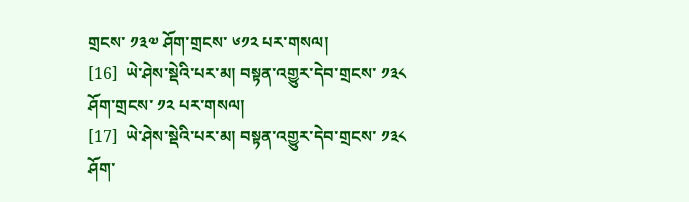གྲངས་ ༡༣༧ ཤོག་གྲངས་ ༦༡༢ པར་གསལ།
[16]  ཡེ་ཤེས་སྡེའི་པར་མ། བསྟན་འགྱུར་དེབ་གྲངས་ ༡༣༨ ཤོག་གྲངས་ ༡༢ པར་གསལ།
[17]  ཡེ་ཤེས་སྡེའི་པར་མ། བསྟན་འགྱུར་དེབ་གྲངས་ ༡༣༨ ཤོག་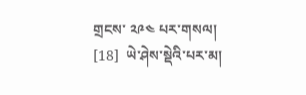གྲངས་ ༢༩༤ པར་གསལ།
[18]  ཡེ་ཤེས་སྡེའི་པར་མ།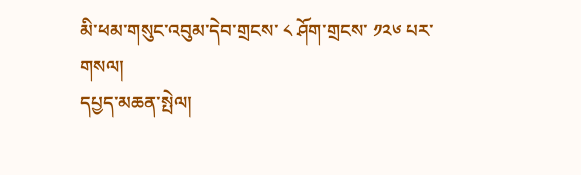མི་ཕམ་གསུང་འབུམ་དེབ་གྲངས་ ༨ ཤོག་གྲངས་ ༡༢༦ པར་གསལ།
དཔྱད་མཆན་སྤེལ།